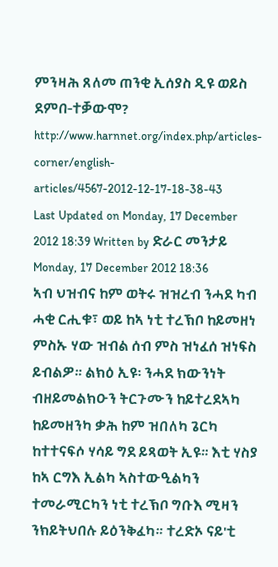ምንዛሕ ጸለመ ጠንቂ ኢሰያስ ዲዩ ወይስ ደምበ-ተቓውሞ?
http://www.harnnet.org/index.php/articles-corner/english-articles/4567-2012-12-17-18-38-43
Last Updated on Monday, 17 December 2012 18:39 Written by ድራር መንታይ Monday, 17 December 2012 18:36
ኣብ ህዝብና ከም ወትሩ ዝዝረብ ንሓደ ካብ ሓቂ ርሒቁ፣ ወይ ከኣ ነቲ ተረኽቦ ከይመዘነ ምስኡ ሃው ዝብል ሰብ ምስ ዝነፈሰ ዝነፍስ ይብልዎ። ልክዕ ኢዩ፡ ንሓደ ክውንነት ብዘይመልክዑን ትርጉሙን ከይተረደኣካ ከይመዘንካ ቃሕ ከም ዝበለካ ጌርካ ከተተናፍሶ ሃሳይ ግደ ይጻወት ኢዩ። እቲ ሃስያ ከኣ ርግእ ኢልካ ኣስተውዒልካን ተመራሚርካን ነቲ ተረኽቦ ግቡእ ሚዛን ንክይትህበሉ ይዕንቅፈካ። ተረድኦ ናይ'ቲ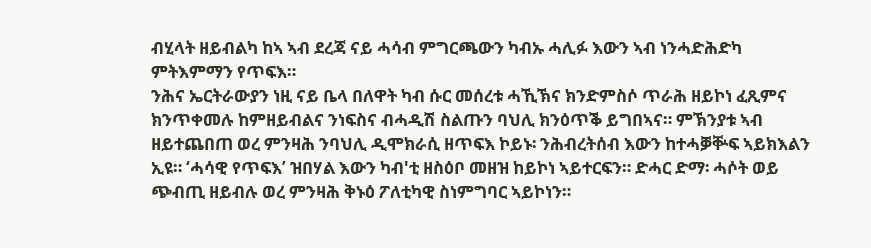ብሂላት ዘይብልካ ከኣ ኣብ ደረጃ ናይ ሓሳብ ምግርጫውን ካብኡ ሓሊፉ እውን ኣብ ነንሓድሕድካ ምትእምማን የጥፍእ።
ንሕና ኤርትራውያን ነዚ ናይ ቤላ በለዋት ካብ ሱር መሰረቱ ሓኺኽና ክንድምስሶ ጥራሕ ዘይኮነ ፈጺምና ክንጥቀመሉ ከምዘይብልና ንነፍስና ብሓዲሽ ስልጡን ባህሊ ክንዕጥቕ ይግበኣና። ምኽንያቱ ኣብ ዘይተጨበጠ ወረ ምንዛሕ ንባህሊ ዲሞክራሲ ዘጥፍእ ኮይኑ፡ ንሕብረትሰብ እውን ከተሓቓቝፍ ኣይክእልን ኢዩ። ‘ሓሳዊ የጥፍእ’ ዝበሃል እውን ካብ'ቲ ዘስዕቦ መዘዝ ከይኮነ ኣይተርፍን። ድሓር ድማ፡ ሓሶት ወይ ጭብጢ ዘይብሉ ወረ ምንዛሕ ቅኑዕ ፖለቲካዊ ስነምግባር ኣይኮነን።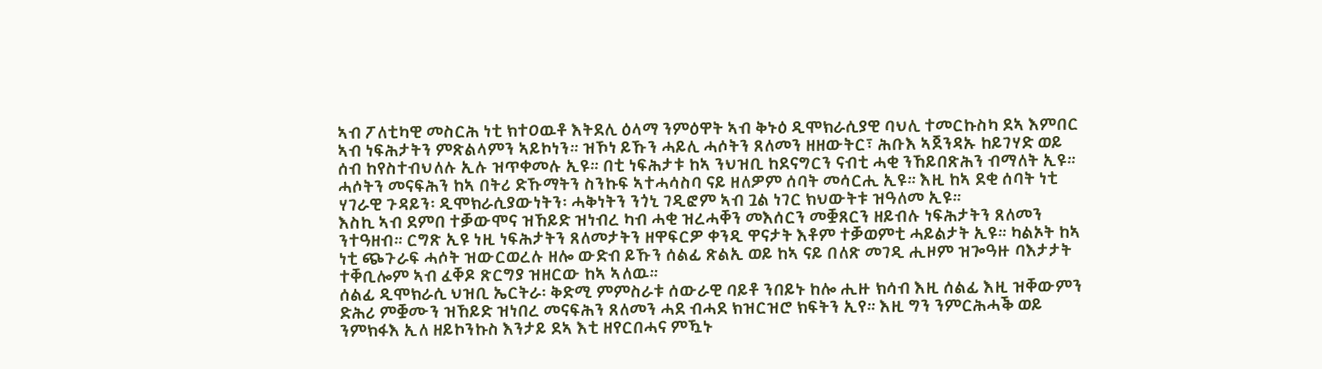ኣብ ፖለቲካዊ መስርሕ ነቲ ክተዐዉቶ እትደሊ ዕላማ ንምዕዋት ኣብ ቅኑዕ ዲሞክራሲያዊ ባህሊ ተመርኩስካ ደኣ እምበር ኣብ ነፍሕታትን ምጽልላምን ኣይኮነን። ዝኾነ ይኹን ሓይሊ ሓሶትን ጸለመን ዘዘውትር፣ ሕቡእ ኣጀንዳኡ ከይገሃድ ወይ ሰብ ከየስተብህለሉ ኢሉ ዝጥቀመሉ ኢዩ። በቲ ነፍሕታቱ ከኣ ንህዝቢ ከደናግርን ናብቲ ሓቂ ንኸይበጽሕን ብማለት ኢዩ። ሓሶትን መናፍሕን ከኣ በትሪ ድኹማትን ስንኩፍ ኣተሓሳስባ ናይ ዘለዎም ሰባት መሳርሒ ኢዩ። እዚ ከኣ ደቂ ሰባት ነቲ ሃገራዊ ጉዳይን፡ ዲሞክራሲያውነትን፡ ሓቅነትን ንጎኒ ገዲፎም ኣብ ጓል ነገር ክህውትቱ ዝዓለመ ኢዩ።
እስኪ ኣብ ደምበ ተቓውሞና ዝኸይድ ዝነብረ ካብ ሓቂ ዝረሓቐን መእሰርን መቛጸርን ዘይብሉ ነፍሕታትን ጸለመን ንተዓዘብ። ርግጽ ኢዩ ነዚ ነፍሕታትን ጸለመታትን ዘዋፍርዎ ቀንዲ ዋናታት እቶም ተቓወምቲ ሓይልታት ኢዩ። ካልኦት ከኣ ነቲ ጭጉራፍ ሓሶት ዝውርወረሉ ዘሎ ውድብ ይኹን ሰልፊ ጽልኢ ወይ ከኣ ናይ በለጽ መገዲ ሒዞም ዝጐዓዙ ባእታታት ተቐቢሎም ኣብ ፈቐዶ ጽርግያ ዝዘርው ከኣ ኣለዉ።
ሰልፊ ዲሞክራሲ ህዝቢ ኤርትራ፡ ቅድሚ ምምስራቱ ሰውራዊ ባይቶ ንበይኑ ከሎ ሒዙ ክሳብ እዚ ሰልፊ እዚ ዝቐውምን ድሕሪ ምቛሙን ዝኸይድ ዝነበረ መናፍሕን ጸለመን ሓደ ብሓደ ክዝርዝሮ ክፍትን ኢየ። እዚ ግን ንምርሕሓቕ ወይ ንምክፋእ ኢለ ዘይኮንኩስ እንታይ ደኣ እቲ ዘየርበሓና ምዃኑ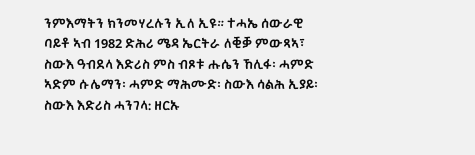ንምእማትን ክንመሃረሉን ኢለ ኢዩ። ተሓኤ ሰውራዊ ባይቶ ኣብ 1982 ድሕሪ ሜዳ ኤርትራ ለቒቓ ምውጻኣ፣ ስውእ ዓብደላ እድሪስ ምስ ብጾቱ ሑሴን ኸሊፋ፡ ሓምድ ኣድም ሱሌማን፡ ሓምድ ማሕሙድ፡ ስውእ ሳልሕ ኢያይ፡ ስውእ እድሪስ ሓንገላ: ዘርኡ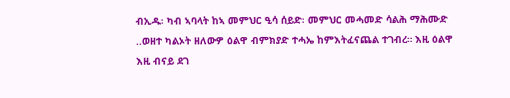ብኢዱ፡ ካብ ኣባላት ከኣ መምህር ዒሳ ሰይድ፡ መምህር መሓመድ ሳልሕ ማሕሙድ ..ወዘተ ካልኦት ዘለውዎ ዕልዋ ብምክያድ ተሓኤ ከምእትፈናጨል ተገብረ። እዚ ዕልዋ እዚ ብናይ ደገ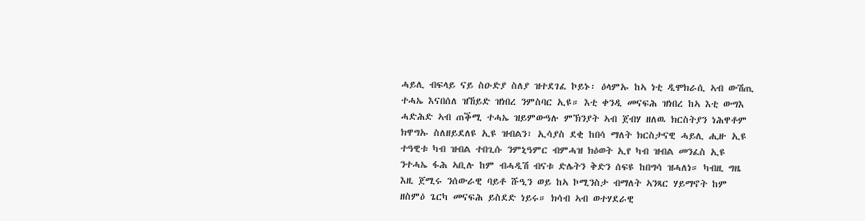ሓይሊ ብፍላይ ናይ ስዑድያ ስለያ ዝተደገፈ ኮይኑ፡ ዕላምኡ ከኣ ነቲ ዲሞክራሲ ኣብ ውሽጢ ተሓኤ እናበሰለ ዝኸይድ ዝነበረ ንምስባር ኢዩ። እቲ ቀንዲ መናፍሕ ዝነበረ ከኣ እቲ ውግእ ሓድሕድ ኣብ ጠቕሚ ተሓኤ ዝይምውዓሉ ምኽንያት ኣብ ጀብሃ ዘለዉ ክርስትያን ነሕዋቶም ክዋግኡ ስለዘይደለዩ ኢዩ ዝብልን፣ ኢሳያስ ደቂ ከበሳ ማለት ክርስታናዊ ሓይሊ ሒዙ ኢዩ ተዓዊቱ ካብ ዝብል ተበጊሱ ንምኒዓምር ብምሓዝ ክዕወት ኢየ ካብ ዝብል መንፈስ ኢዩ ንተሓኤ ፋሕ ኣቢሉ ከም ብሓዲሽ ብናቱ ድሌትን ቅድን ሰፍዩ ከበግሳ ዝሓለነ። ካብዚ ግዜ እዚ ጀሚሩ ንሰውራዊ ባይቶ ሹዒን ወይ ከኣ ኮሚንስታ ብማለት ኣንጻር ሃይማኖት ከም ዘስምዕ ጌርካ መናፍሕ ይስደድ ነይሩ። ክሳብ ኣብ ወተሃደራዊ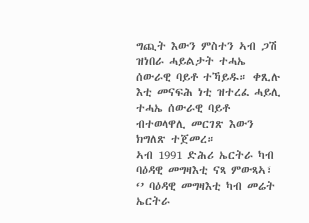ግጪት እውን ምስተን ኣብ ጋሽ ዝነበራ ሓይልታት ተሓኤ ሰውራዊ ባይቶ ተኻይዱ። ቀጺሉ እቲ መናፍሕ ነቲ ዝተረፈ ሓይሊ ተሓኤ ሰውራዊ ባይቶ ብተወላዋሊ መርገጽ እውን ክግለጽ ተጀመረ።
ኣብ 1991 ድሕሪ ኤርትራ ካብ ባዕዳዊ መግዛእቲ ናጻ ምውጻኣ፣ ‘’ ባዕዳዊ መግዛእቲ ካብ መሬት ኤርትራ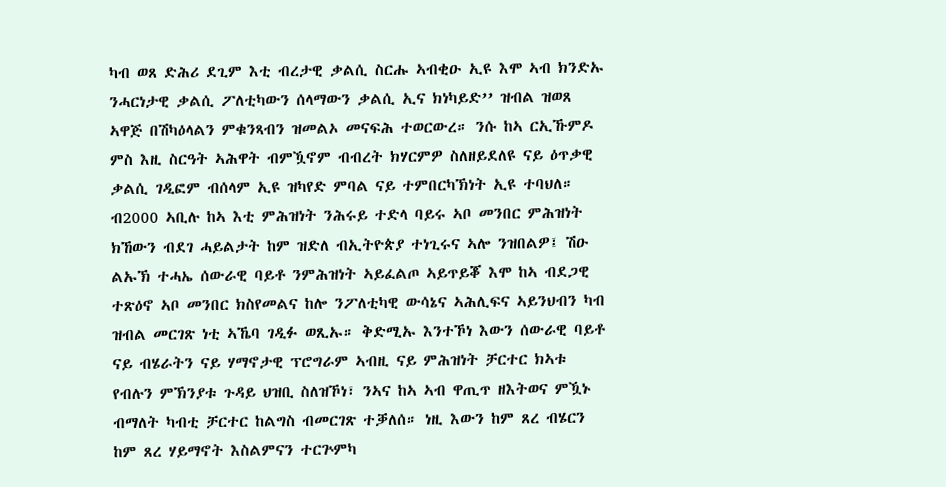ካብ ወጸ ድሕሪ ደጊም እቲ ብረታዊ ቃልሲ ስርሑ ኣብቂዑ ኢዩ እሞ ኣብ ክንድኡ ንሓርነታዊ ቃልሲ ፖለቲካውን ሰላማውን ቃልሲ ኢና ክነካይድ’’ ዝብል ዝወጸ ኣዋጅ በሽካዕላልን ምቁንጻብን ዝመልኦ መናፍሕ ተወርውረ። ንሱ ከኣ ርኢኹምዶ ምስ እዚ ስርዓት ኣሕዋት ብምዃኖም ብብረት ክሃርምዎ ስለዘይደለዩ ናይ ዕጥቃዊ ቃልሲ ገዲፎም ብሰላም ኢዩ ዝካየድ ምባል ናይ ተምበርካኽነት ኢዩ ተባህለ።
ብ2000 ኣቢሉ ከኣ እቲ ምሕዝነት ንሕሩይ ተድላ ባይሩ ኣቦ መንበር ምሕዝነት ክኸውን ብደገ ሓይልታት ከም ዝድለ ብኢትዮጵያ ተነጊሩና ኣሎ ንዝበልዎ፤ ሽዑ ልኡኽ ተሓኤ ሰውራዊ ባይቶ ንምሕዝነት ኣይፈልጦ ኣይጥይቖ እሞ ከኣ ብደጋዊ ተጽዕኖ ኣቦ መንበር ክስየመልና ከሎ ንፖለቲካዊ ውሳኔና ኣሕሊፍና ኣይንህብን ካብ ዝብል መርገጽ ነቲ ኣኼባ ገዲፉ ወጺኡ። ቅድሚኡ እንተኾነ እውን ሰውራዊ ባይቶ ናይ ብሄራትን ናይ ሃማኖታዊ ፕሮግራም ኣብዚ ናይ ምሕዝነት ቻርተር ክኣቱ የብሉን ምኽንያቱ ጉዳይ ህዝቢ ስለዝኾነ፣ ንኣና ከኣ ኣብ ዋጢጥ ዘእትወና ምዃኑ ብማለት ካብቲ ቻርተር ከልግስ ብመርገጽ ተቓለሰ። ነዚ እውን ከም ጸረ ብሄርን ከም ጸረ ሃይማኖት እስልምናን ተርጕምካ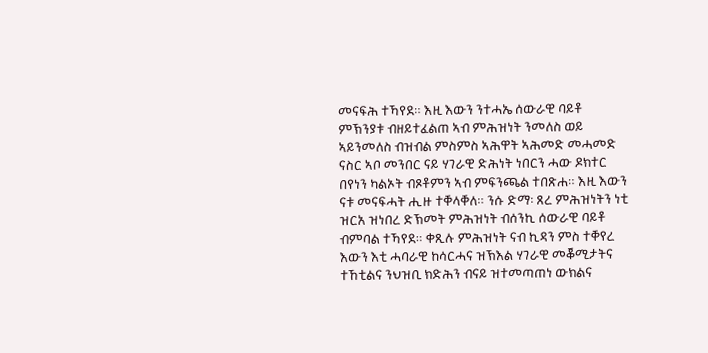መናፍሕ ተኻየደ። እዚ እውን ንተሓኤ ሰውራዊ ባይቶ ምኽንያቱ ብዘይተፈልጠ ኣብ ምሕዝነት ንመለስ ወይ ኣይንመለስ ብዝብል ምስምስ ኣሕዋት ኣሕመድ መሓመድ ናስር ኣቦ መንበር ናይ ሃገራዊ ድሕነት ነበርን ሓው ዶክተር በየነን ካልኦት ብጾቶምን ኣብ ምፍንጫል ተበጽሐ። እዚ እውን ናቱ መናፍሓት ሒዙ ተቐላቐለ። ንሱ ድማ፡ ጸረ ምሕዝነትን ነቲ ዝርአ ዝነበረ ድኽመት ምሕዝነት ብሰንኪ ሰውራዊ ባይቶ ብምባል ተኻየደ። ቀጺሉ ምሕዝነት ናብ ኪዳን ምስ ተቐየረ እውን እቲ ሓባራዊ ከሳርሓና ዝኽእል ሃገራዊ መቖሚታትና ተኸቲልና ንህዝቢ ክድሕን ብናይ ዝተመጣጠነ ውክልና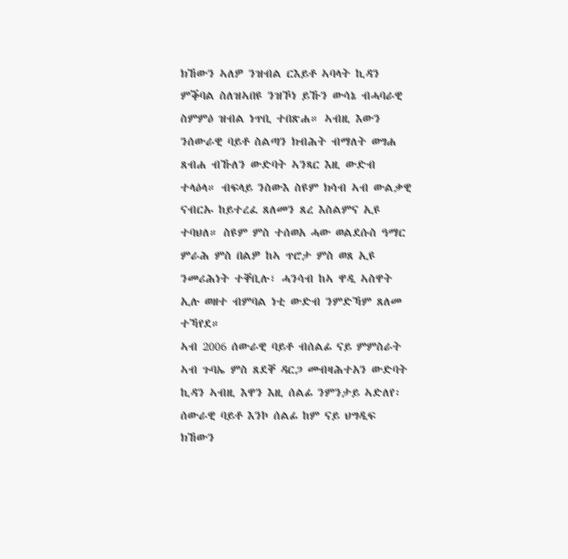ክኸውን ኣለዎ ንዝብል ርእይቶ ኣባላት ኪዳን ምቕባል ስለዝኣበዩ ንዝኾነ ይኹን ውሳኔ ብሓባራዊ ስምምዕ ዝብል ነጥቢ ተበጽሐ። ኣብዚ እውን ንሰውራዊ ባይቶ ስልጣን ክብሕት ብማለት ወግሐ ጸብሐ ብኹለን ውድባት ኣንጻር እዚ ውድብ ተላዕላ። ብፍላይ ንስውእ ስዩም ክሳብ ኣብ ውልቃዊ ናብርኡ ከይተረፈ ጸለመን ጸረ እስልምና ኢዩ ተባህለ። ስዩም ምስ ተሰወአ ሓው ወልደሱስ ዓማር ምራሕ ምስ በልዎ ከኣ ጥሮታ ምስ ወጸ ኢዩ ንመሪሕነት ተቐቢሉ፣ ሓንሳብ ከኣ ዋዲ ኣስዋት ኢሉ ወዘተ ብምባል ነቲ ውድብ ንምድኻም ጸለመ ተኻየደ።
ኣብ 2006 ሰውራዊ ባይቶ ብሰልፊ ናይ ምምስራት ኣብ ጉባኤ ምስ ጸደቐ ዳርጋ መብዛሕተአን ውድባት ኪዳን ኣብዚ እዋን እዚ ሰልፊ ንምንታይ ኣድለየ፡ ሰውራዊ ባይቶ እንኮ ሰልፊ ከም ናይ ህግዲፍ ክኸውን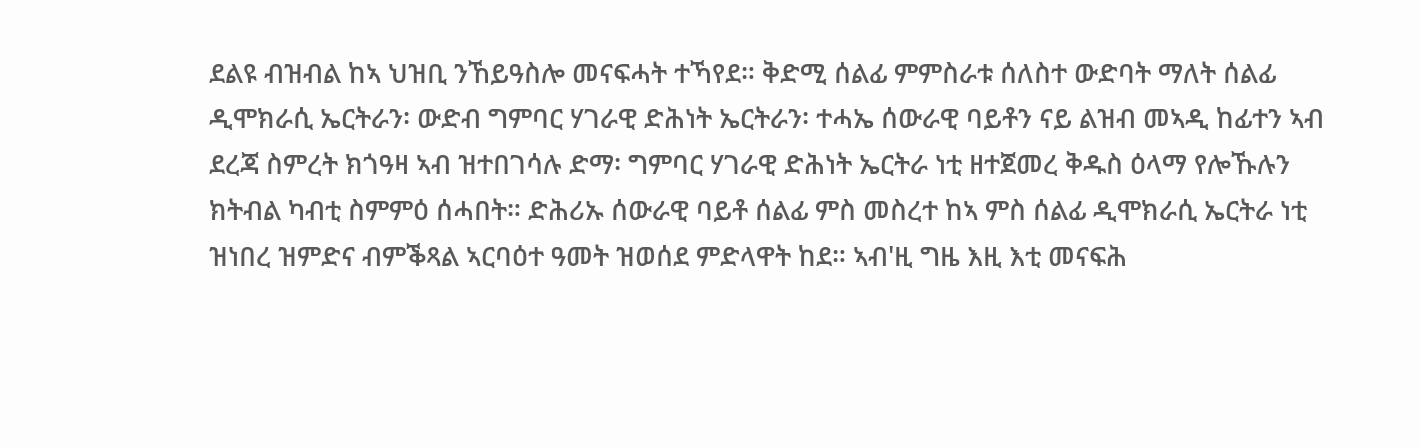ደልዩ ብዝብል ከኣ ህዝቢ ንኸይዓስሎ መናፍሓት ተኻየደ። ቅድሚ ሰልፊ ምምስራቱ ሰለስተ ውድባት ማለት ሰልፊ ዲሞክራሲ ኤርትራን፡ ውድብ ግምባር ሃገራዊ ድሕነት ኤርትራን፡ ተሓኤ ሰውራዊ ባይቶን ናይ ልዝብ መኣዲ ከፊተን ኣብ ደረጃ ስምረት ክጎዓዛ ኣብ ዝተበገሳሉ ድማ፡ ግምባር ሃገራዊ ድሕነት ኤርትራ ነቲ ዘተጀመረ ቅዱስ ዕላማ የሎኹሉን ክትብል ካብቲ ስምምዕ ሰሓበት። ድሕሪኡ ሰውራዊ ባይቶ ሰልፊ ምስ መስረተ ከኣ ምስ ሰልፊ ዲሞክራሲ ኤርትራ ነቲ ዝነበረ ዝምድና ብምቕጻል ኣርባዕተ ዓመት ዝወሰደ ምድላዋት ከደ። ኣብ'ዚ ግዜ እዚ እቲ መናፍሕ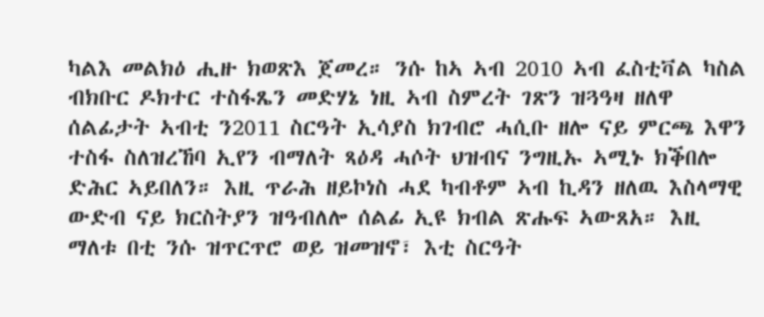ካልእ መልክዕ ሒዙ ክወጽእ ጀመረ። ንሱ ከኣ ኣብ 2010 ኣብ ፈስቲቫል ካስል ብክቡር ዶክተር ተስፋጼን መድሃኔ ነዚ ኣብ ስምረት ገጽን ዝጓዓዛ ዘለዋ ሰልፊታት ኣብቲ ን2011 ስርዓት ኢሳያስ ክገብሮ ሓሲቡ ዘሎ ናይ ምርጫ እዋን ተስፋ ስለዝረኸባ ኢየን ብማለት ጻዕዳ ሓሶት ህዝብና ንግዚኡ ኣሚኑ ክቕበሎ ድሕር ኣይበለን። እዚ ጥራሕ ዘይኮነስ ሓደ ካብቶም ኣብ ኪዳን ዘለዉ እስላማዊ ውድብ ናይ ክርስትያን ዝዓብለሎ ሰልፊ ኢዩ ክብል ጽሑፍ ኣውጸአ። እዚ ማለቱ በቲ ንሱ ዝጥርጥሮ ወይ ዝመዝኖ፣ እቲ ስርዓት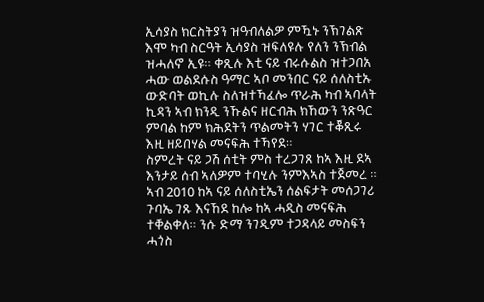ኢሳያስ ክርስትያን ዝዓብለልዎ ምዃኑ ንኽገልጽ እሞ ካብ ስርዓት ኢሳያስ ዝፍለዩሉ የለን ንኽብል ዝሓለኖ ኢዩ። ቀጺሉ እቲ ናይ ብሩሱልስ ዝተጋበአ ሓው ወልደሱስ ዓማር ኣቦ መንበር ናይ ሰለስቲኡ ውድባት ወኪሉ ስለዝተኻፈሎ ጥራሕ ካብ ኣባላት ኪዳን ኣብ ክንዲ ንኹልና ዘርብሕ ክኸውን ንጽዓር ምባል ከም ክሕደትን ጥልመትን ሃገር ተቖጺሩ እዚ ዘይበሃል መናፍሕ ተኻየደ።
ስምረት ናይ ጋሽ ሰቲት ምስ ተረጋገጸ ከኣ እዚ ደኣ እንታይ ሰብ ኣለዎም ተባሂሉ ንምእኣስ ተጀመረ ። ኣብ 2010 ከኣ ናይ ሰለስቲኤን ሰልፍታት መሰጋገሪ ጉባኤ ገጹ እናኸደ ከሎ ከኣ ሓዲስ መናፍሕ ተቐልቀለ። ንሱ ድማ ንገዲም ተጋዳላይ መስፍን ሓጎስ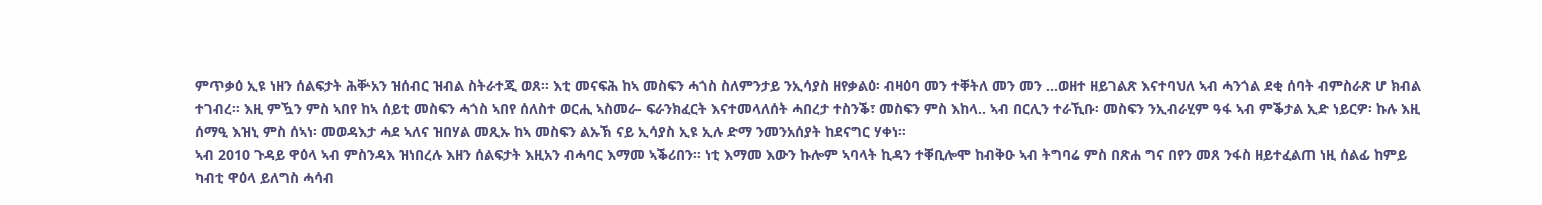ምጥቃዕ ኢዩ ነዘን ሰልፍታት ሕቝአን ዝሰብር ዝብል ስትራተጂ ወጸ። እቲ መናፍሕ ከኣ መስፍን ሓጎስ ስለምንታይ ንኢሳያስ ዘየቃልዕ፡ ብዛዕባ መን ተቐትለ መን መን …ወዘተ ዘይገልጽ እናተባህለ ኣብ ሓንጎል ደቂ ሰባት ብምስራጽ ሆ ክብል ተገብረ። እዚ ምዃን ምስ ኣበየ ከኣ ሰይቲ መስፍን ሓጎስ ኣበየ ሰለስተ ወርሒ ኣስመራ- ፍራንክፈርት እናተመላለሰት ሓበረታ ተስንቕ፣ መስፍን ምስ እከላ.. ኣብ በርሊን ተራኺቡ፡ መስፍን ንኢብራሂም ዓፋ ኣብ ምቕታል ኢድ ነይርዎ፡ ኩሉ እዚ ሰማዒ እዝኒ ምስ ሰኣነ፡ መወዳእታ ሓደ ኣለና ዝበሃል መጺኡ ከኣ መስፍን ልኡኽ ናይ ኢሳያስ ኢዩ ኢሉ ድማ ንመንአሰያት ከደናግር ሃቀነ።
ኣብ 2010 ጉዳይ ዋዕላ ኣብ ምስንዳእ ዝነበረሉ እዘን ሰልፍታት እዚአን ብሓባር እማመ ኣቕሪበን። ነቲ እማመ እውን ኩሎም ኣባላት ኪዳን ተቐቢሎሞ ከብቅዑ ኣብ ትግባሬ ምስ በጽሐ ግና በየን መጸ ንፋስ ዘይተፈልጠ ነዚ ሰልፊ ከምይ ካብቲ ዋዕላ ይለግስ ሓሳብ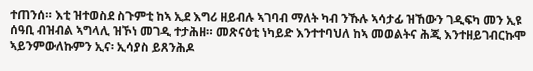ተጠንሰ። እቲ ዝተወስደ ስጉምቲ ከኣ ኢደ እግሪ ዘይብሉ ኣገባብ ማለት ካብ ንኹሉ ኣሳታፊ ዝኸውን ገዲፍካ መን ኢዩ ሰዓቢ ብዝብል ኣግላሊ ዝኾነ መገዲ ተታሕዘ። መጽናዕቲ ነካይድ እንተተባህለ ከኣ መወልትና ሕጂ እንተዘይገብርኩሞ ኣይንምውለኩምን ኢና፡ ኢሳያስ ይጸንሕዶ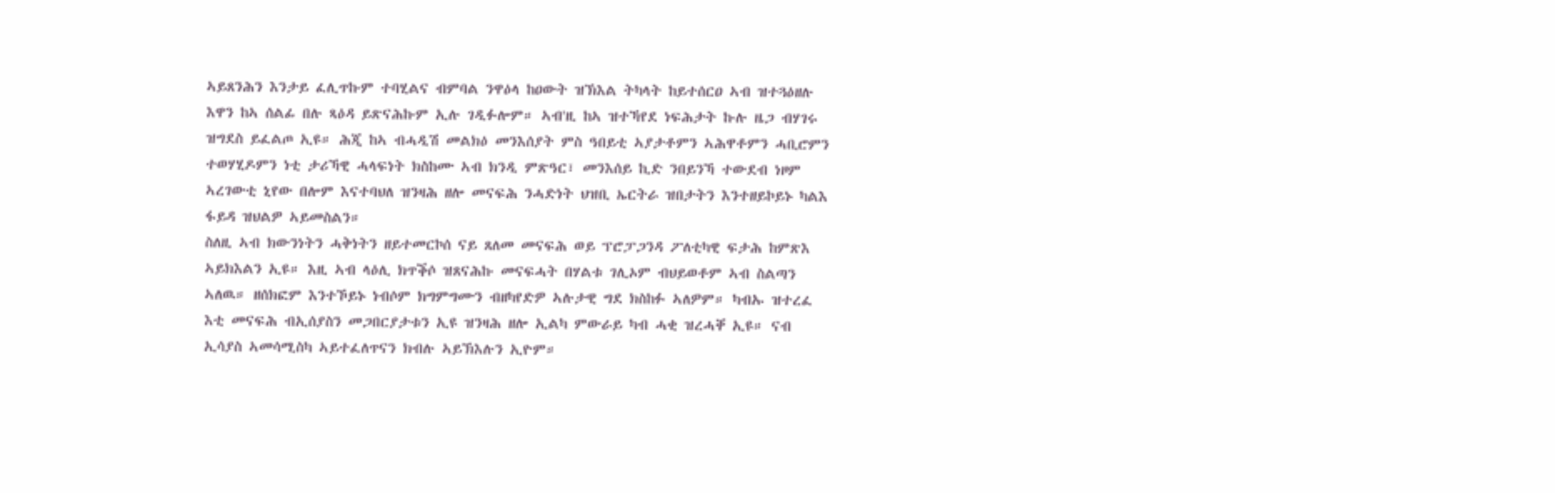ኣይጸንሕን እንታይ ፈሊጥኩም ተባሂልና ብምባል ንዋዕላ ከዐውት ዝኽእል ትካላት ከይተሰርዐ ኣብ ዝተጓዕዘሉ እዋን ከኣ ሰልፊ በሉ ጻዕዳ ይጽናሕኩም ኢሉ ገዲፉሎም። ኣብ'ዚ ከኣ ዝተኻየደ ነፍሕታት ኩሉ ዜጋ ብሃገሩ ዝግደስ ይፈልጦ ኢዩ። ሕጂ ከኣ ብሓዲሽ መልክዕ መንእሰያት ምስ ዓበይቲ ኣያታቶምን ኣሕዋቶምን ሓቢሮምን ተወሃሂዶምን ነቲ ታሪኻዊ ሓላፍነት ክስከሙ ኣብ ክንዲ ምጽዓር፣ መንእሰይ ኪድ ንበይንኻ ተውደብ ነዞም ኣረገውቲ ኒየው በሎም እናተባህለ ዝንዛሕ ዘሎ መናፍሕ ንሓድነት ህዝቢ ኤርትራ ዝበታትን እንተዘይኮይኑ ካልእ ፋይዳ ዝህልዎ ኣይመስልን።
ስለዚ ኣብ ክውንነትን ሓቅነትን ዘይተመርኮሰ ናይ ጸለመ መናፍሕ ወይ ፕሮፓጋንዳ ፖለቲካዊ ፍታሕ ከምጽእ ኣይክእልን ኢዩ። እዚ ኣብ ላዕሊ ክጥቕሶ ዝጸናሕኩ መናፍሓት በሃልቱ ገሊኦም ብህይወቶም ኣብ ስልጣን ኣለዉ። ዘሰክፎም እንተኾይኑ ነብሶም ክግምግሙን ብዘካየድዎ ኣሉታዊ ግደ ክስከፉ ኣለዎም። ካብኡ ዝተረፈ እቲ መናፍሕ ብኢሰያስን መጋበርያታቱን ኢዩ ዝንዛሕ ዘሎ ኢልካ ምውራይ ካብ ሓቂ ዝረሓቐ ኢዩ። ናብ ኢሳያስ ኣመሳሚስካ ኣይተፈለጥናን ክብሉ ኣይኽእሉን ኢዮም።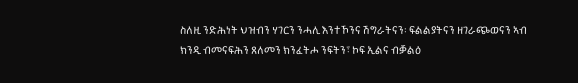ስለዚ ንድሕነት ህዝብን ሃገርን ንሓሊ እንተኾንና ሽግራትናን፡ ፍልልያትናን ዘገራጭወናን ኣብ ክንዲ ብመናፍሕን ጸለመን ክንፈትሖ ንፍትን፣ ኮፍ ኢልና ብቓልዕ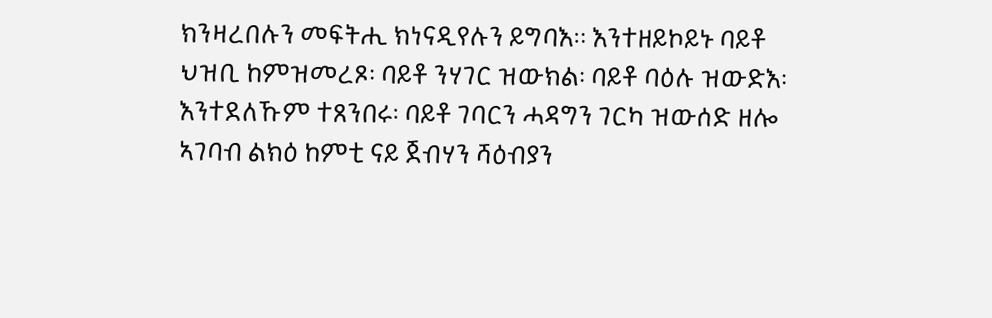ክንዛረበሉን መፍትሒ ክነናዲየሉን ይግባእ። እንተዘይኮይኑ ባይቶ ህዝቢ ከምዝመረጾ፡ ባይቶ ንሃገር ዝውክል፡ ባይቶ ባዕሉ ዝውድእ፡ እንተደለኹም ተጸንበሩ፡ ባይቶ ገባርን ሓዳግን ገርካ ዝውሰድ ዘሎ ኣገባብ ልክዕ ከምቲ ናይ ጀብሃን ሻዕብያን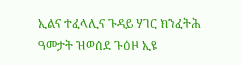ኢልና ተፈላሊና ጉዳይ ሃገር ክንፈትሕ ዓመታት ዝወሰደ ጉዕዞ ኢዩ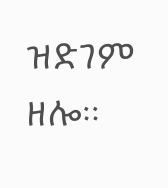ዝድገም ዘሎ።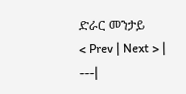ድራር መንታይ
< Prev | Next > |
---|